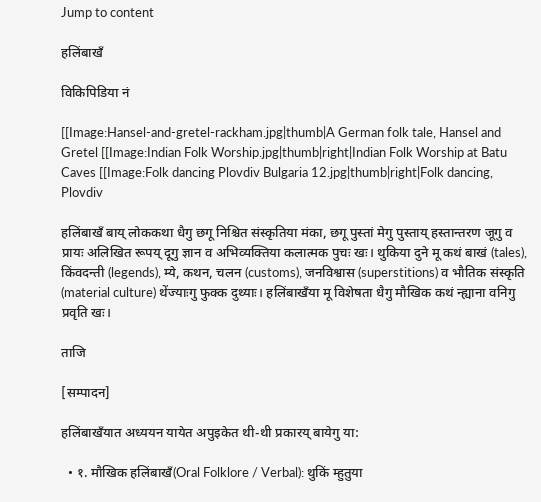Jump to content

हलिंबाखँ

विकिपिडिया नं

[[Image:Hansel-and-gretel-rackham.jpg|thumb|A German folk tale, Hansel and Gretel [[Image:Indian Folk Worship.jpg|thumb|right|Indian Folk Worship at Batu Caves [[Image:Folk dancing Plovdiv Bulgaria 12.jpg|thumb|right|Folk dancing, Plovdiv

हलिंबाखँ बाय् लोककथा धैगु छगू निश्चित संस्कृतिया मंका, छगू पुस्तां मेगु पुस्ताय् हस्तान्तरण जूगु व प्रायः अलिखित रूपय् दूगु ज्ञान व अभिव्यक्तिया कलात्मक पुचः खः। थुकिया दुने मू कथं बाखं (tales), किंवदन्ती (legends), म्ये, कथन, चलन (customs), जनविश्वास (superstitions) व भौतिक संस्कृति (material culture) थेंज्याःगु फुक्क दुथ्याः। हलिंबाखँया मू विशेषता धैगु मौखिक कथं न्ह्याना वनिगु प्रवृति खः।

ताजि

[सम्पादन]

हलिंबाखँयात अध्ययन यायेत अपुइकेत थी-थी प्रकारय् बायेगु या:

  • १. मौखिक हलिंबाखँ(Oral Folklore / Verbal): थुकिं म्हुतुया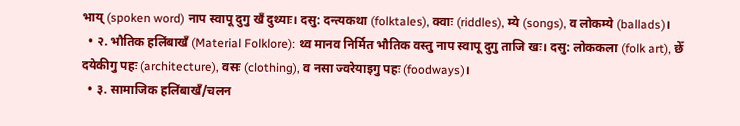भाय् (spoken word) नाप स्वापू दुगु खँ दुथ्याः। दसु: दन्त्यकथा (folktales), क्वाः (riddles), म्ये (songs), व लोकम्ये (ballads)।
  • २. भौतिक हलिंबाखँ (Material Folklore): थ्व मानव निर्मित भौतिक वस्तु नाप स्वापू दुगु ताजि खः। दसु: लोककला (folk art), छेँ दयेकीगु पहः (architecture), वसः (clothing), व नसा ज्वरेयाइगु पहः (foodways)।
  • ३. सामाजिक हलिंबाखँ/चलन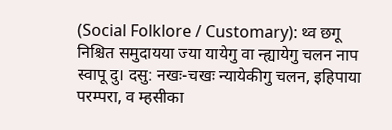(Social Folklore / Customary): थ्व छगू निश्चित समुदायया ज्या यायेगु वा न्ह्यायेगु चलन नाप स्वापू दु। दसु: नखः-चखः न्यायेकीगु चलन, इहिपाया परम्परा, व म्हसीका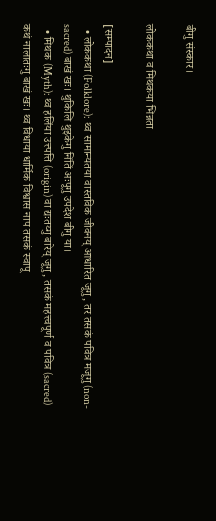बीगु संस्कार।

लोककथा व मिथकया भिन्नता

[सम्पादन]
  • लोककथा (Folklore): थ्व सामान्यतया वास्तविक जीवनय् आधारित जूगु, तर तसकं पवित्र मजूगु (non-sacred) बाखं खः। थुकिलि थुइकेगु निंतिं अःपूगु उपदेश बीगु या।
  • मिथक (Myth): थ्व हलिंया उत्त्पत्ति (origin) वा द्यःतय्गु बारेय् जूगु, तसकं महत्त्वपूर्ण व पवित्र (sacred) कथं नालातःगु बाखं खः। थ्व विधाया धार्मिक विश्वास नाप तसकं स्वापू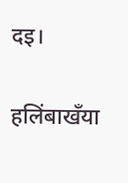दइ।

हलिंबाखँया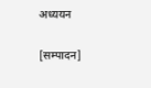अध्ययन

[सम्पादन]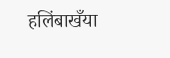हलिंबाखँया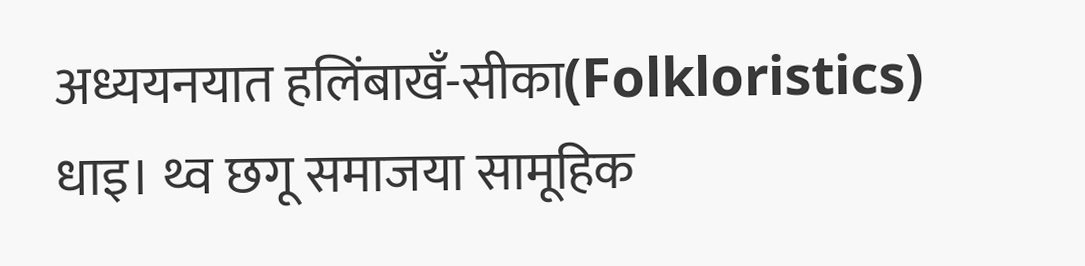अध्ययनयात हलिंबाखँ-सीका(Folkloristics) धाइ। थ्व छगू समाजया सामूहिक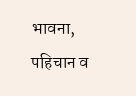भावना, पहिचान व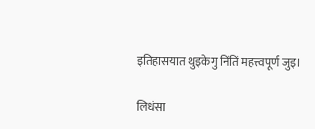इतिहासयात थुइकेगु निंतिं महत्त्वपूर्ण जुइ।

लिधंसा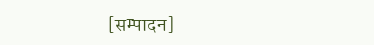[सम्पादन]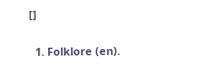[]

  1. Folklore (en).